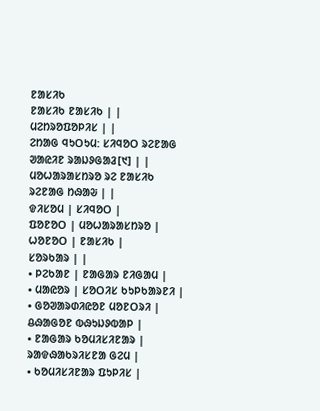ᱱᱟᱥᱤᱠ
ᱱᱟᱥᱤᱠ ᱱᱟᱥᱤᱠ | |
ᱢᱮᱴᱨᱚᱯᱚᱞᱤᱥ | |
ᱮᱴᱟᱜ ᱧᱩᱛᱩᱢ: ᱥᱤᱧᱚᱛ ᱨᱮᱱᱟᱜ ᱣᱟᱭᱤᱱ ᱨᱟᱡᱽᱜᱟᱲ[᱑] | |
ᱢᱚᱦᱟᱨᱟᱥᱴᱨᱚ ᱨᱮ ᱱᱟᱥᱤᱠ ᱨᱮᱱᱟᱜ ᱴᱷᱟᱶ | |
ᱫᱤᱥᱚᱢ | ᱥᱤᱧᱚᱛ |
ᱯᱚᱱᱚᱛ | ᱢᱚᱦᱟᱨᱟᱥᱴᱨᱚ |
ᱦᱚᱱᱚᱛ | ᱱᱟᱥᱤᱠ |
ᱥᱚᱨᱠᱟᱨ | |
• ᱞᱮᱠᱟᱱ | ᱱᱟᱜᱟᱨ ᱱᱤᱜᱟᱢ |
• ᱢᱟᱭᱚᱨ | ᱥᱚᱛᱤᱥ ᱠᱩᱞᱠᱟᱨᱱᱤ |
• ᱜᱚᱣᱟᱨᱰᱤᱭᱚᱱ ᱢᱚᱱᱛᱨᱤ | ᱪᱷᱟᱜᱚᱱ ᱵᱷᱩᱡᱽᱵᱟᱞ |
• ᱱᱟᱜᱟᱨ ᱠᱚᱢᱤᱥᱤᱱᱟᱨ | ᱨᱟᱫᱷᱟᱠᱨᱤᱥᱱᱟ ᱜᱮᱢ |
• ᱠᱚᱢᱤᱥᱤᱱᱟᱨ ᱯᱩᱞᱤᱥ |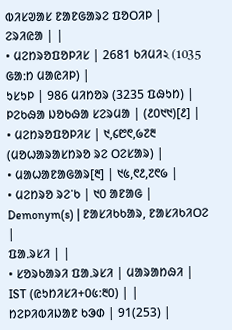ᱵᱤᱥᱣᱟᱥ ᱱᱟᱱᱜᱟᱨᱮ ᱯᱚᱛᱤᱞ |
ᱮᱨᱤᱭᱟ | |
• ᱢᱮᱴᱨᱚᱯᱚᱞᱤᱥ | 2681 ᱠᱤᱢᱤ২ (1035 ᱜᱟᱺᱴ ᱢᱟᱭᱤᱞ) |
ᱩᱥᱩᱞ | 986 ᱢᱤᱴᱚᱨ (3235 ᱯᱷᱩᱴ) |
ᱞᱮᱠᱷᱟ ᱡᱚᱠᱷᱟ ᱥᱮᱨᱢᱟ | (᱒᱐᱑᱑)[᱒] |
• ᱢᱮᱴᱨᱚᱯᱚᱞᱤᱥ | ᱑,᱔᱘᱖,᱙᱗᱓ (ᱢᱚᱦᱟᱨᱟᱥᱴᱨᱚ ᱨᱮ ᱛᱮᱥᱟᱨ) |
• ᱢᱟᱦᱟᱱᱟᱜᱟᱨ[᱓] | ᱑᱕,᱖᱒,᱗᱖᱙ |
• ᱢᱮᱴᱨᱚ ᱨᱮᱸᱠ | ᱑᱐ ᱟᱱᱟᱜ |
Demonym(s) | ᱱᱟᱥᱤᱠᱠᱟᱨ, ᱱᱟᱥᱤᱠᱤᱛᱮ |
ᱯᱟᱹᱨᱥᱤ | |
• ᱥᱚᱨᱠᱟᱨᱤ ᱯᱟᱹᱨᱥᱤ | ᱢᱟᱨᱟᱴᱷᱤ |
IST (ᱭᱩᱴᱤᱥᱤ+᱐᱕:᱓᱐) | |
ᱴᱮᱞᱤᱵᱤᱡᱟᱱ ᱠᱳᱰ | 91(253) |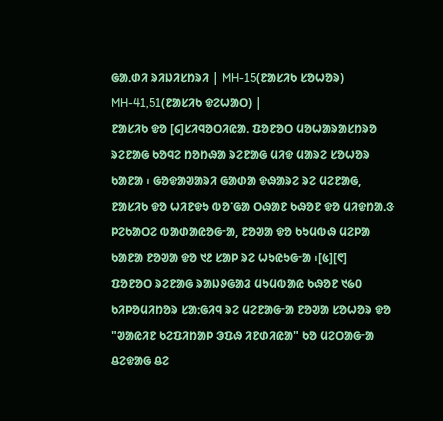ᱜᱟᱹᱰᱤ ᱨᱤᱡᱤᱥᱴᱨᱤ | MH-15(ᱱᱟᱥᱤᱠ ᱥᱚᱦᱚᱨ) MH-41,51(ᱱᱟᱥᱤᱠ ᱫᱮᱦᱟᱛ) |
ᱱᱟᱥᱤᱠ ᱫᱚ [᱔]ᱥᱤᱧᱚᱛᱤᱭᱟᱹ ᱯᱚᱱᱚᱛ ᱢᱚᱦᱟᱨᱟᱥᱴᱨᱚ ᱨᱮᱱᱟᱜ ᱠᱚᱧᱮ ᱴᱚᱴᱷᱟ ᱨᱮᱱᱟᱜ ᱢᱤᱫ ᱢᱟᱨᱮ ᱥᱚᱦᱚᱨ ᱠᱟᱱᱟ ᱾ ᱜᱚᱫᱟᱣᱟᱨᱤ ᱜᱟᱰᱟ ᱫᱷᱟᱨᱮ ᱨᱮ ᱢᱮᱱᱟᱜ, ᱱᱟᱥᱤᱠ ᱫᱚ ᱦᱤᱱᱫᱩ ᱵᱚᱸᱜᱟ ᱛᱷᱟᱱ ᱠᱷᱚᱱ ᱫᱚ ᱢᱤᱫᱴᱟᱹᱝ ᱞᱮᱠᱟᱛᱮ ᱵᱟᱰᱟᱭᱚᱜᱼᱟ, ᱱᱚᱣᱟ ᱫᱚ ᱠᱩᱢᱵᱷ ᱢᱮᱞᱟ ᱠᱟᱱᱟ ᱱᱚᱣᱟ ᱫᱚ ᱑᱒ ᱥᱟᱞ ᱨᱮ ᱦᱩᱭᱩᱜᱼᱟ ᱾[᱕][᱖]
ᱯᱚᱱᱚᱛ ᱨᱮᱱᱟᱜ ᱨᱟᱡᱽᱜᱟᱲ ᱢᱩᱢᱵᱟᱭ ᱠᱷᱚᱱ ᱑᱙᱐ ᱠᱤᱞᱚᱢᱤᱴᱚᱨ ᱥᱟᱺᱜᱤᱧ ᱨᱮ ᱢᱮᱱᱟᱜᱼᱟ ᱱᱚᱣᱟ ᱥᱚᱦᱚᱨ ᱫᱚ "ᱣᱟᱭᱤᱱ ᱠᱮᱯᱤᱴᱟᱞ ᱳᱯᱷ ᱤᱱᱰᱤᱭᱟ" ᱠᱚ ᱢᱮᱛᱟᱜᱼᱟ ᱪᱮᱫᱟᱜ ᱪᱮ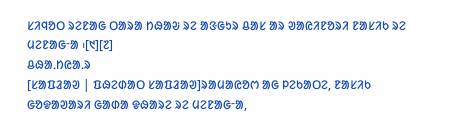ᱥᱤᱧᱚᱛ ᱨᱮᱱᱟᱜ ᱛᱟᱨᱟ ᱴᱷᱟᱶ ᱨᱮ ᱟᱝᱜᱩᱨ ᱪᱟᱥ ᱟᱨ ᱣᱟᱭᱤᱱᱚᱨᱤ ᱱᱟᱥᱤᱠ ᱨᱮ ᱢᱮᱱᱟᱜᱼᱟ ᱾[᱑][᱗]
ᱪᱷᱟᱹᱴᱭᱟᱹᱨ
[ᱥᱟᱯᱲᱟᱣ | ᱯᱷᱮᱰᱟᱛ ᱥᱟᱯᱲᱟᱣ]ᱨᱟᱢᱟᱭᱚᱬ ᱟᱜ ᱞᱮᱠᱟᱛᱮ, ᱱᱟᱥᱤᱠ ᱜᱚᱫᱟᱣᱟᱨᱤ ᱜᱟᱰᱟ ᱫᱷᱟᱨᱮ ᱨᱮ ᱢᱮᱱᱟᱜᱼᱟ,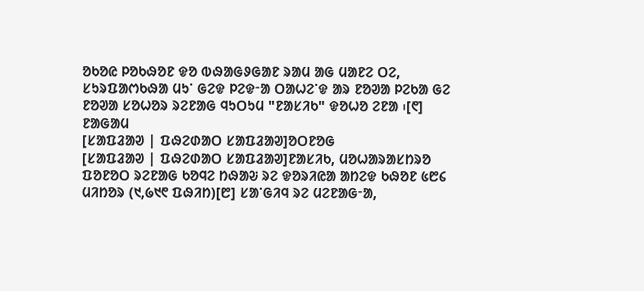ᱚᱠᱚᱭ ᱞᱚᱠᱷᱚᱱ ᱫᱚ ᱵᱷᱟᱜᱽᱜᱟᱱ ᱨᱟᱢ ᱟᱜ ᱢᱟᱱᱮ ᱛᱮ, ᱥᱩᱨᱯᱟᱬᱠᱷᱟ ᱢᱩᱸ ᱜᱮᱫ ᱞᱮᱫᱼᱟ ᱛᱟᱦᱮᱸᱫ ᱟᱨ ᱱᱚᱣᱟ ᱞᱮᱠᱟ ᱜᱮ ᱱᱚᱣᱟ ᱥᱚᱦᱚᱨ ᱨᱮᱱᱟᱜ ᱧᱩᱛᱩᱢ "ᱱᱟᱥᱤᱠ" ᱫᱚᱦᱚ ᱮᱱᱟ ᱾[᱖]
ᱱᱟᱜᱟᱢ
[ᱥᱟᱯᱲᱟᱣ | ᱯᱷᱮᱰᱟᱛ ᱥᱟᱯᱲᱟᱣ]ᱚᱛᱱᱚᱜ
[ᱥᱟᱯᱲᱟᱣ | ᱯᱷᱮᱰᱟᱛ ᱥᱟᱯᱲᱟᱣ]ᱱᱟᱥᱤᱠ, ᱢᱚᱦᱟᱨᱟᱥᱴᱨᱚ ᱯᱚᱱᱚᱛ ᱨᱮᱱᱟᱜ ᱠᱚᱧᱮ ᱴᱷᱟᱶ ᱨᱮ ᱫᱚᱨᱤᱭᱟ ᱟᱴᱮᱫ ᱠᱷᱚᱱ ᱕᱘᱔ ᱢᱤᱴᱚᱨ (᱑,᱙᱑᱖ ᱯᱷᱤᱴ)[᱘] ᱥᱟᱸᱜᱤᱧ ᱨᱮ ᱢᱮᱱᱟᱜᱼᱟ,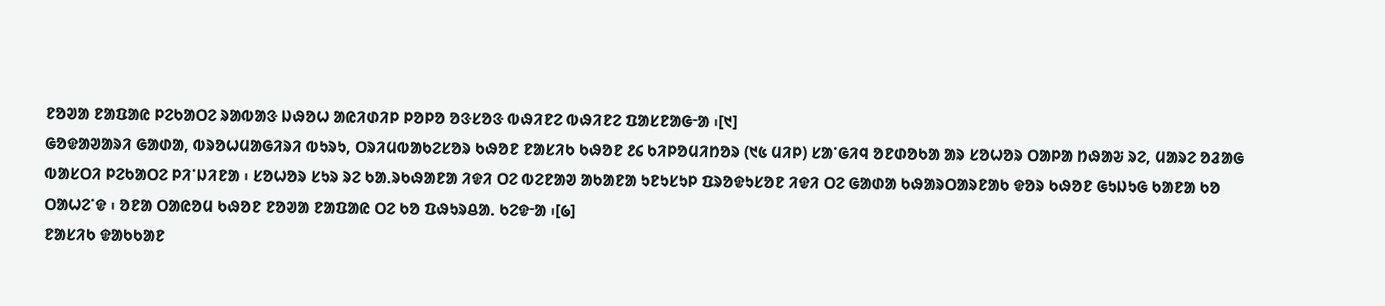ᱱᱚᱣᱟ ᱱᱟᱯᱟᱭ ᱞᱮᱠᱟᱛᱮ ᱨᱟᱵᱟᱝ ᱡᱷᱚᱦ ᱟᱭᱤᱰᱤᱞ ᱞᱚᱞᱚ ᱚᱝᱥᱚᱝ ᱵᱷᱤᱱᱮ ᱵᱷᱤᱱᱮ ᱯᱟᱥᱱᱟᱜᱼᱟ ᱾[᱑]
ᱜᱚᱫᱟᱣᱟᱨᱤ ᱜᱟᱰᱟ, ᱵᱨᱚᱦᱢᱟᱜᱤᱨᱤ ᱵᱩᱨᱩ, ᱛᱨᱤᱢᱵᱟᱠᱮᱥᱚᱨ ᱠᱷᱚᱱ ᱱᱟᱥᱤᱠ ᱠᱷᱚᱱ ᱒᱔ ᱠᱤᱞᱚᱢᱤᱴᱚᱨ (᱑᱕ ᱢᱤᱞ) ᱥᱟᱸᱜᱤᱧ ᱚᱱᱰᱚᱠᱟ ᱟᱨ ᱥᱚᱦᱚᱨ ᱛᱟᱞᱟ ᱴᱷᱟᱶ ᱨᱮ, ᱢᱟᱨᱮ ᱚᱲᱟᱜ ᱵᱟᱥᱛᱤ ᱞᱮᱠᱟᱛᱮ ᱞᱤᱸᱡᱤᱱᱟ ᱾ ᱥᱚᱦᱚᱨ ᱥᱩᱨ ᱨᱮ ᱠᱟᱹᱨᱠᱷᱟᱱᱟ ᱤᱫᱤ ᱛᱮ ᱵᱮᱱᱟᱣ ᱟᱠᱟᱱᱟ ᱩᱱᱩᱥᱩᱞ ᱯᱨᱚᱫᱩᱥᱚᱱ ᱤᱫᱤ ᱛᱮ ᱜᱟᱰᱟ ᱠᱷᱟᱨᱛᱟᱨᱱᱟᱠ ᱫᱚᱨ ᱠᱷᱚᱱ ᱜᱩᱡᱩᱜ ᱠᱟᱱᱟ ᱠᱚ ᱛᱟᱦᱮᱸᱫ ᱾ ᱚᱱᱟ ᱛᱟᱭᱚᱢ ᱠᱷᱚᱱ ᱱᱚᱣᱟ ᱱᱟᱯᱟᱭ ᱛᱮ ᱠᱚ ᱯᱷᱩᱨᱪᱟᱹ ᱠᱮᱫᱼᱟ ᱾[᱙]
ᱱᱟᱥᱤᱠ ᱫᱟᱠᱠᱟᱱ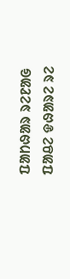ᱯᱟᱴᱷᱟᱨ ᱨᱮᱱᱟᱜ ᱯᱟᱪᱮ ᱫᱷᱟᱨᱮ ᱨᱮ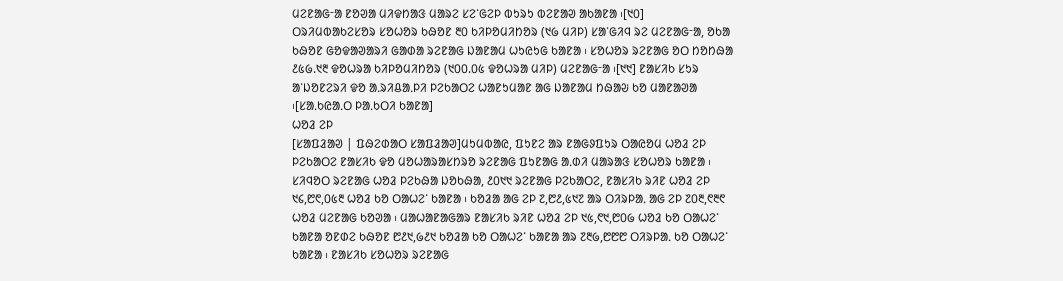ᱢᱮᱱᱟᱜᱼᱟ ᱱᱚᱣᱟ ᱢᱤᱫᱴᱟᱝ ᱢᱟᱨᱮ ᱥᱮᱸᱜᱮᱞ ᱵᱩᱨᱩ ᱵᱮᱱᱟᱣ ᱟᱠᱟᱱᱟ ᱾[᱑᱐]
ᱛᱨᱤᱢᱵᱟᱠᱮᱥᱚᱨ ᱥᱚᱦᱚᱨ ᱠᱷᱚᱱ ᱓᱐ ᱠᱤᱞᱚᱢᱤᱴᱚᱨ (᱑᱙ ᱢᱤᱞ) ᱥᱟᱸᱜᱤᱧ ᱨᱮ ᱢᱮᱱᱟᱜᱼᱟ, ᱚᱠᱟ ᱠᱷᱚᱱ ᱜᱚᱫᱟᱣᱟᱨᱤ ᱜᱟᱰᱟ ᱨᱮᱱᱟᱜ ᱡᱟᱱᱟᱢ ᱦᱩᱭᱩᱜ ᱠᱟᱱᱟ ᱾ ᱥᱚᱦᱚᱨ ᱨᱮᱱᱟᱜ ᱚᱛ ᱴᱚᱴᱷᱟ ᱒᱕᱙.᱑᱓ ᱫᱚᱦᱨᱟ ᱠᱤᱞᱚᱢᱤᱴᱚᱨ (᱑᱐᱐.᱐᱕ ᱫᱚᱦᱨᱟ ᱢᱤᱞ) ᱢᱮᱱᱟᱜᱼᱟ ᱾[᱑᱑] ᱱᱟᱥᱤᱠ ᱥᱩᱨ ᱟᱸᱡᱚᱱᱮᱨᱤ ᱫᱚ ᱟᱹᱨᱤᱪᱟᱹᱞᱤ ᱞᱮᱠᱟᱛᱮ ᱦᱟᱱᱩᱢᱟᱱ ᱟᱜ ᱡᱟᱱᱟᱢ ᱴᱷᱟᱶ ᱠᱚ ᱢᱟᱱᱟᱣᱟ ᱾[ᱥᱟᱹᱠᱭᱟᱹᱛ ᱞᱟᱹᱠᱛᱤ ᱠᱟᱱᱟ]
ᱦᱚᱲ ᱮᱞ
[ᱥᱟᱯᱲᱟᱣ | ᱯᱷᱮᱰᱟᱛ ᱥᱟᱯᱲᱟᱣ]ᱢᱩᱢᱵᱟᱭ, ᱯᱩᱱᱮ ᱟᱨ ᱱᱟᱜᱽᱯᱩᱨ ᱛᱟᱭᱚᱢ ᱦᱚᱲ ᱮᱞ ᱞᱮᱠᱟᱛᱮ ᱱᱟᱥᱤᱠ ᱫᱚ ᱢᱚᱦᱟᱨᱟᱥᱴᱨᱚ ᱨᱮᱱᱟᱜ ᱯᱩᱱᱟᱜ ᱟᱹᱰᱤ ᱢᱟᱨᱟᱝ ᱥᱚᱦᱚᱨ ᱠᱟᱱᱟ ᱾ ᱥᱤᱧᱚᱛ ᱨᱮᱱᱟᱜ ᱦᱚᱲ ᱞᱮᱠᱷᱟ ᱡᱚᱠᱷᱟ, ᱒᱐᱑᱑ ᱨᱮᱱᱟᱜ ᱞᱮᱠᱟᱛᱮ, ᱱᱟᱥᱤᱠ ᱨᱤᱱ ᱦᱚᱲ ᱮᱞ ᱑᱔,᱘᱖,᱐᱕᱓ ᱦᱚᱲ ᱠᱚ ᱛᱟᱦᱮᱸ ᱠᱟᱱᱟ ᱾ ᱠᱚᱲᱟ ᱟᱜ ᱮᱞ ᱗,᱘᱒,᱕᱑᱗ ᱟᱨ ᱛᱤᱨᱞᱟᱹ ᱟᱜ ᱮᱞ ᱗᱐᱓,᱖᱓᱖ ᱦᱚᱲ ᱢᱮᱱᱟᱜ ᱠᱚᱣᱟ ᱾ ᱢᱟᱦᱟᱱᱟᱜᱟᱨ ᱱᱟᱥᱤᱠ ᱨᱤᱱ ᱦᱚᱲ ᱮᱞ ᱑᱕,᱖᱑,᱘᱐᱙ ᱦᱚᱲ ᱠᱚ ᱛᱟᱦᱮᱸ ᱠᱟᱱᱟ ᱚᱱᱰᱮ ᱠᱷᱚᱱ ᱘᱒᱑,᱙᱒᱑ ᱠᱚᱲᱟ ᱠᱚ ᱛᱟᱦᱮᱸ ᱠᱟᱱᱟ ᱟᱨ ᱗᱓᱙,᱘᱘᱘ ᱛᱤᱨᱞᱟᱹ ᱠᱚ ᱛᱟᱦᱮᱸ ᱠᱟᱱᱟ ᱾ ᱱᱟᱥᱤᱠ ᱥᱚᱦᱚᱨ ᱨᱮᱱᱟᱜ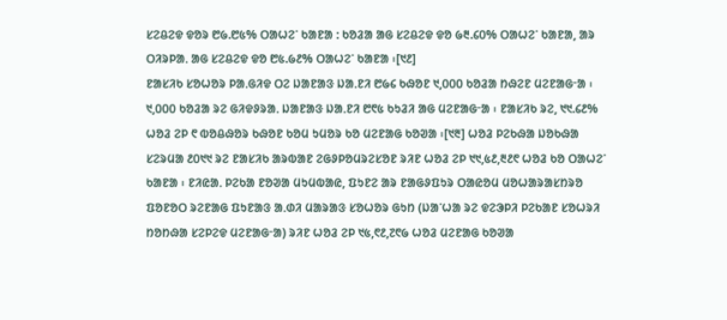ᱥᱮᱪᱮᱫ ᱫᱚᱨ ᱘᱙.᱘᱕% ᱛᱟᱦᱮᱸ ᱠᱟᱱᱟ : ᱠᱚᱲᱟ ᱟᱜ ᱥᱮᱪᱮᱫ ᱫᱚ ᱙᱓.᱔᱐% ᱛᱟᱦᱮᱸ ᱠᱟᱱᱟ, ᱟᱨ ᱛᱤᱨᱞᱟᱹ ᱟᱜ ᱥᱮᱪᱮᱫ ᱫᱚ ᱘᱕.᱙᱒% ᱛᱟᱦᱮᱸ ᱠᱟᱱᱟ ᱾[᱑᱒]
ᱱᱟᱥᱤᱠ ᱥᱚᱦᱚᱨ ᱞᱟᱹᱜᱤᱫ ᱛᱮ ᱡᱟᱱᱟᱝ ᱡᱟᱹᱱᱤ ᱘᱙᱔ ᱠᱷᱚᱱ ᱑,᱐᱐᱐ ᱠᱚᱲᱟ ᱴᱷᱮᱱ ᱢᱮᱱᱟᱜᱼᱟ ᱾ ᱑,᱐᱐᱐ ᱠᱚᱲᱟ ᱨᱮ ᱜᱤᱫᱽᱨᱟᱹ ᱡᱟᱱᱟᱝ ᱡᱟᱹᱱᱤ ᱘᱖᱕ ᱠᱩᱲᱤ ᱟᱜ ᱢᱮᱱᱟᱜᱼᱟ ᱾ ᱱᱟᱥᱤᱠ ᱨᱮ, ᱑᱑.᱔᱒% ᱦᱚᱲ ᱮᱞ ᱖ ᱵᱚᱪᱷᱚᱨ ᱠᱷᱚᱱ ᱠᱚᱢ ᱩᱢᱚᱨ ᱠᱚ ᱢᱮᱱᱟᱜ ᱠᱚᱣᱟ ᱾[᱑᱓] ᱦᱚᱲ ᱞᱮᱠᱷᱟ ᱡᱚᱠᱷᱟ ᱥᱮᱨᱢᱟ ᱒᱐᱑᱑ ᱨᱮ ᱱᱟᱥᱤᱠ ᱟᱨᱵᱟᱱ ᱮᱜᱽᱞᱚᱢᱨᱮᱥᱚᱱ ᱨᱤᱱ ᱦᱚᱲ ᱮᱞ ᱑᱑,᱕᱒,᱓᱒᱖ ᱦᱚᱲ ᱠᱚ ᱛᱟᱦᱮᱸ ᱠᱟᱱᱟ ᱾ ᱱᱤᱭᱟᱹ ᱞᱮᱠᱟ ᱱᱚᱣᱟ ᱢᱩᱢᱵᱟᱭ, ᱯᱩᱱᱮ ᱟᱨ ᱱᱟᱜᱽᱯᱩᱨ ᱛᱟᱭᱚᱢ ᱢᱚᱦᱟᱨᱟᱥᱴᱨᱚ ᱯᱚᱱᱚᱛ ᱨᱮᱱᱟᱜ ᱯᱩᱱᱟᱝ ᱟᱹᱰᱤ ᱢᱟᱨᱟᱝ ᱥᱚᱦᱚᱨ ᱜᱩᱴ (ᱡᱟᱸᱦᱟ ᱨᱮ ᱫᱮᱳᱞᱤ ᱞᱮᱠᱟᱱ ᱥᱚᱦᱨᱤ ᱴᱚᱴᱷᱟ ᱥᱮᱞᱮᱫ ᱢᱮᱱᱟᱜᱼᱟ) ᱨᱤᱱ ᱦᱚᱲ ᱮᱞ ᱑᱕,᱖᱒,᱗᱖᱙ ᱦᱚᱲ ᱢᱮᱱᱟᱜ ᱠᱚᱣᱟ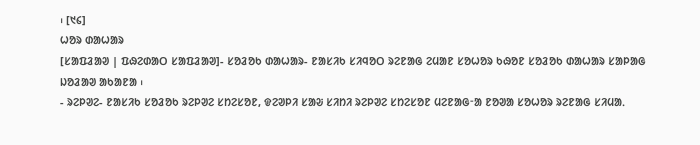᱾ [᱑᱔]
ᱦᱚᱨ ᱰᱟᱦᱟᱨ
[ᱥᱟᱯᱲᱟᱣ | ᱯᱷᱮᱰᱟᱛ ᱥᱟᱯᱲᱟᱣ]- ᱥᱚᱲᱚᱠ ᱰᱟᱦᱟᱨ- ᱱᱟᱥᱤᱠ ᱥᱤᱧᱚᱛ ᱨᱮᱱᱟᱜ ᱮᱢᱟᱱ ᱥᱚᱦᱚᱨ ᱠᱷᱚᱱ ᱥᱚᱲᱚᱠ ᱰᱟᱦᱟᱨ ᱥᱟᱞᱟᱜ ᱡᱚᱲᱟᱣ ᱟᱠᱟᱱᱟ ᱾
- ᱨᱮᱞᱣᱮ- ᱱᱟᱥᱤᱠ ᱥᱚᱲᱚᱠ ᱨᱮᱞᱣᱮ ᱥᱴᱮᱥᱚᱱ, ᱫᱮᱣᱞᱤ ᱥᱟᱶ ᱥᱤᱴᱤ ᱨᱮᱞᱣᱮ ᱥᱴᱮᱥᱚᱱ ᱢᱮᱱᱟᱜᱼᱟ ᱱᱚᱣᱟ ᱥᱚᱦᱚᱨ ᱨᱮᱱᱟᱜ ᱥᱤᱢᱟᱹ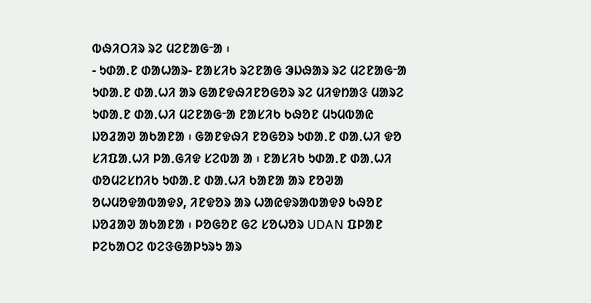ᱵᱷᱤᱛᱤᱨ ᱨᱮ ᱢᱮᱱᱟᱜᱼᱟ ᱾
- ᱩᱰᱟᱹᱱ ᱰᱟᱦᱟᱨ- ᱱᱟᱥᱤᱠ ᱨᱮᱱᱟᱜ ᱳᱡᱷᱟᱨ ᱨᱮ ᱢᱮᱱᱟᱜᱼᱟ ᱩᱰᱟᱹᱱ ᱰᱟᱹᱦᱤ ᱟᱨ ᱜᱟᱱᱫᱷᱤᱱᱚᱜᱚᱨ ᱨᱮ ᱢᱤᱫᱴᱟᱝ ᱢᱟᱨᱮ ᱩᱰᱟᱹᱱ ᱰᱟᱹᱦᱤ ᱢᱮᱱᱟᱜᱼᱟ ᱱᱟᱥᱤᱠ ᱠᱷᱚᱱ ᱢᱩᱢᱵᱟᱭ ᱡᱚᱲᱟᱣ ᱟᱠᱟᱱᱟ ᱾ ᱜᱟᱱᱫᱷᱤ ᱱᱚᱜᱚᱨ ᱩᱰᱟᱹᱱ ᱰᱟᱹᱦᱤ ᱫᱚ ᱥᱤᱯᱟᱹᱦᱤ ᱞᱟᱹᱜᱤᱫ ᱥᱮᱵᱟ ᱟ ᱾ ᱱᱟᱥᱤᱠ ᱩᱰᱟᱹᱱ ᱰᱟᱹᱦᱤ ᱰᱚᱢᱮᱥᱴᱤᱠ ᱩᱰᱟᱹᱱ ᱰᱟᱹᱦᱤ ᱠᱟᱱᱟ ᱟᱨ ᱱᱚᱣᱟ ᱚᱦᱢᱚᱫᱟᱵᱟᱫᱽ, ᱤᱱᱫᱚᱨ ᱟᱨ ᱦᱟᱭᱫᱨᱟᱵᱟᱫᱽ ᱠᱷᱚᱱ ᱡᱚᱲᱟᱣ ᱟᱠᱟᱱᱟ ᱾ ᱞᱚᱜᱚᱱ ᱜᱮ ᱥᱚᱦᱚᱨ UDAN ᱯᱞᱟᱱ ᱞᱮᱠᱟᱛᱮ ᱵᱮᱝᱜᱟᱞᱩᱨᱩ ᱟᱨ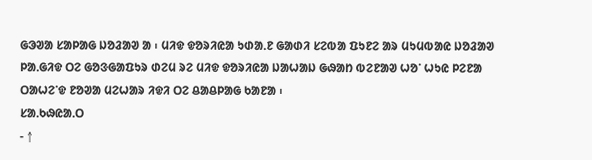ᱜᱳᱣᱟ ᱥᱟᱞᱟᱜ ᱡᱚᱲᱟᱣ ᱟ ᱾ ᱢᱤᱫ ᱫᱚᱨᱤᱭᱟ ᱩᱰᱟᱹᱱ ᱜᱟᱰᱤ ᱥᱮᱵᱟ ᱯᱩᱱᱮ ᱟᱨ ᱢᱩᱢᱵᱟᱭ ᱡᱚᱲᱟᱣ ᱞᱟᱹᱜᱤᱫ ᱛᱮ ᱜᱚᱝᱜᱟᱯᱩᱨ ᱰᱮᱢ ᱨᱮ ᱢᱤᱫ ᱫᱚᱨᱤᱭᱟ ᱡᱟᱦᱟᱡ ᱜᱷᱟᱴ ᱵᱮᱱᱟᱣ ᱦᱚᱸ ᱦᱩᱭ ᱞᱮᱱᱟ ᱛᱟᱦᱮᱸᱫ ᱱᱚᱣᱟ ᱢᱮᱦᱟᱨ ᱤᱫᱤ ᱛᱮ ᱪᱟᱪᱞᱟᱜ ᱠᱟᱱᱟ ᱾
ᱥᱟᱹᱠᱷᱭᱟᱹᱛ
- ↑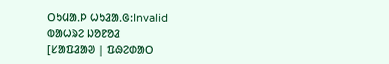ᱛᱩᱢᱟᱹᱞ ᱦᱩᱲᱟᱹᱜ:Invalid
ᱵᱟᱦᱨᱮ ᱡᱚᱱᱚᱲ
[ᱥᱟᱯᱲᱟᱣ | ᱯᱷᱮᱰᱟᱛ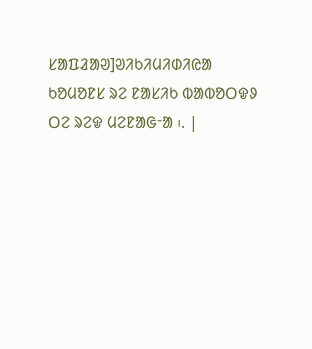ᱥᱟᱯᱲᱟᱣ]ᱣᱤᱠᱤᱢᱤᱰᱤᱭᱟ ᱠᱚᱢᱚᱱᱥ ᱨᱮ ᱱᱟᱥᱤᱠ ᱵᱟᱵᱚᱛᱫᱽ ᱛᱮ ᱨᱮᱫ ᱢᱮᱱᱟᱜᱼᱟ ᱾. |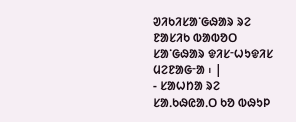ᱣᱤᱠᱤᱥᱟᱸᱜᱷᱟᱨ ᱨᱮ ᱱᱟᱥᱤᱠ ᱵᱟᱵᱚᱛ ᱥᱟᱸᱜᱷᱟᱨ ᱫᱤᱥᱼᱦᱩᱫᱤᱥ ᱢᱮᱱᱟᱜᱼᱟ ᱾ |
- ᱥᱟᱦᱴᱟ ᱨᱮ ᱥᱟᱹᱠᱷᱭᱟᱹᱛ ᱠᱚ ᱵᱷᱩᱞ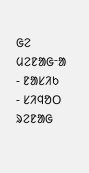ᱜᱮ ᱢᱮᱱᱟᱜᱼᱟ
- ᱱᱟᱥᱤᱠ
- ᱥᱤᱧᱚᱛ ᱨᱮᱱᱟᱜ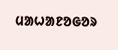ᱢᱟᱦᱟᱱᱚᱜᱚᱨ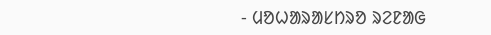- ᱢᱚᱦᱟᱨᱟᱥᱴᱨᱚ ᱨᱮᱱᱟᱜ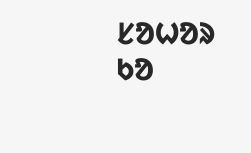ᱥᱚᱦᱚᱨ ᱠᱚ